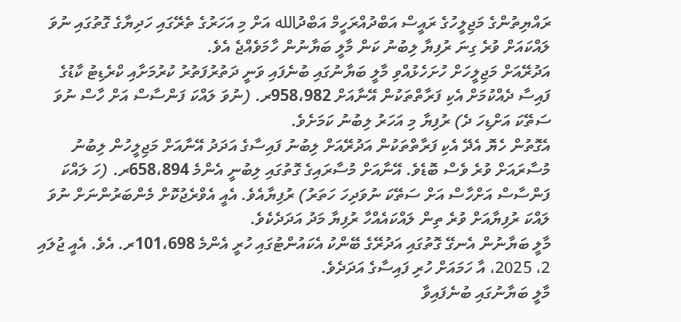ރައްޔިތުންގެ މަޖިލީހުގެ ރައީސް އަބްދުއްރަހީމް އަބްދުالله އަށް މި އަހަރުގެ ތެރޭގައި ހަދިޔާގެ ގޮތުގައި ނުވަ ލައްކައަށް ވުރެ ގިނަ ރުފިޔާ ލިބުނު ކަން މާލީ ބަޔާނުން ހާމަވެއްޖެ އެވެ.
އަދުރޭއަށް މަޖިލީހަށް ހުށަހެޅުއްވި މާލީ ބަޔާނުގައި ބުނެފައި ވަނީ ދަތުރުފަތުރު ކުރުމަށާއި ކްރެޑިޓު ކާޑުގެ ފައިސާ ދެއްކުމަށް އެކި ފަރާތްތަކުން އޭނާއަށް 958،982ރ. (ނުވަ ލައްކަ ފަންސާސް އަށް ހާސް ނުވަ ސަތޭކަ އަށްޑިހަ ދެ) ރުފިޔާ މި އަހަރު ލިބުނު ކަމަށެވެ.
އެގޮތުން ހެޔޮ އެދޭ އެކި ފަރާތްތަކުން އަދުރޭއަށް ލިބުނު ފައިސާގެ އަދަދު އޭނާއަށް މަޖިލީހުން ލިބުނު މުސާރައަށް ވުރެ ވެސް ބޮޑެވެ. އޭނާއަށް މުސާރައިގެ ގޮތުގައި ލިބުނީ އެންމެ 658،894ރ. (ހަ ލައްކަ ފަންސާސް އަށްހާސް އަށް ސަތޭކަ ނުވަދިހަ ހަތަރު) ރުފިޔާއެވެ. އެއީ އެވްރެޖުކޮށް މެންބަރުންނަށް ނުވަ ލައްކަ ރުފިޔާއަށް ވުރެ ތިން ލައްކައެއްހާ ރުފިޔާ މަދު އަދަދެކެވެ.
މާލީ ބަޔާނުން އެނގޭ ގޮތުގައި އަދުރޭގެ ބޭންކު އެކައުންޓުގައި ހުރީ އެންމެ 101،698ރ. އެވެ. އެއީ ޖުލައި 2، 2025، އާ ހަމައަށް ހުރި ފައިސާގެ އަދަދެވެ.
މާލީ ބަޔާނުގައި ބުނެފައިވާ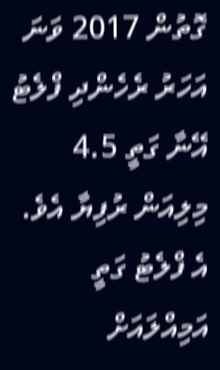ގޮތުން 2017 ވަނަ އަހަރު ރެހެންދި ފްލެޓު އޭނާ ގަތީ 4.5 މިލިއަން ރުފިޔާ އެވެ. އެ ފްލެޓު ގަތީ އަމިއްލައަށް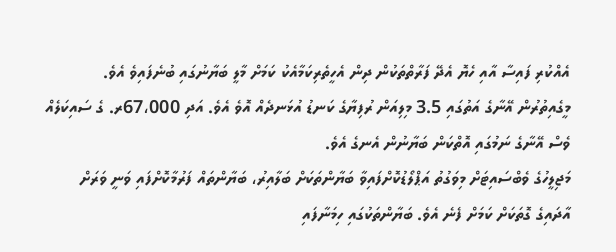އެއްކުރި ފައިސާ އާއި ހެޔޮ އެދޭ ފަރާތްތަކުން ދިން އެހީތެރިކަމާއެކު ކަމަށް މާލީ ބަޔާނުގައި ބުނެފައިވެ އެވެ.
މީގެއިތުރުން އޭނާގެ އަތުގައި 3.5 މިލިއަން ރުފިޔާގެ ކަނޑު އުޅަނދެއް އޮވެ އެވެ. އަދި 67،000ރ. ގެ ސައިކަލެއް ވެސް އޭނާގެ ނަމުގައި އޮތްކަން ބަޔާނުން އެނގެ އެވެ.
މަޖިލީހުގެ ވެބްސައިޓަށް މިވަގުތު އަޕްލޯޑުކޮށްފައިވާ ބަޔާންތަކަށް ބަލާއިރު، ބަޔާންތައް ފަރުމާކޮށްފައި ވަނީ ވަރަށް އާދައިގެ ގޮތަކަށް ކަމަށް ފެނެ އެވެ. ބަޔާންތަކުގައި ހިމަނާފައި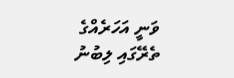ވަނީ އަހަރެއްގެ ތެރޭގައި ލިބުނު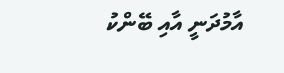އާމުދަނީ އާއި ބޭންކު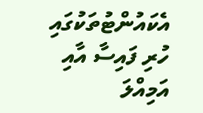އެކައުންޓުތަކުގައި ހުރި ފައިސާ އާއި އަމިއްލަ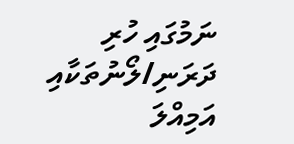ނަމުގައި ހުރި ދަރަނި/ލޯނުތަކާއި އަމިއްލަ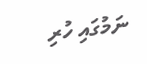ނަމުގައި ހުރި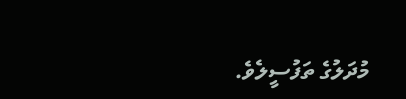މުދަލުގެ ތަފުސީލެވެ.